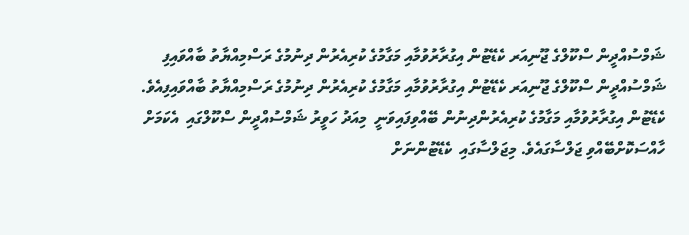ޝަމްސުއްދީން ސްކޫލްގެ ޖޫނިއަރ ކެޑޭޓުން އިގުރާރުވުމާއި މަގާމުގެ ކުރިއެރުން ދިނުމުގެ ރަސްމިއްޔާތު ބާއްވައިފި
ޝަމްސުއްދީން ސްކޫލްގެ ޖޫނިއަރ ކެޑޭޓުން އިގުރާރުވުމާއި މަގާމުގެ ކުރިއެރުން ދިނުމުގެ ރަސްމިއްޔާތު ބާއްވައިފިއެވެ.
ކެޑޭޓުން އިގުރާރުވުމާއި މަގާމުގެ ކުރިއެރުންދިނުން ބޭއްވިފައިވަނީ  މިއަދު ހަވީރު ޝަމްސުއްދީން ސްކޫލްގައި  އެކަމަށް ހާއްސަކޮށްބޭއްވި ޖަލްސާގައެވެ. މިޖަލްސާގައި  ކެޑޭޓުންނަށް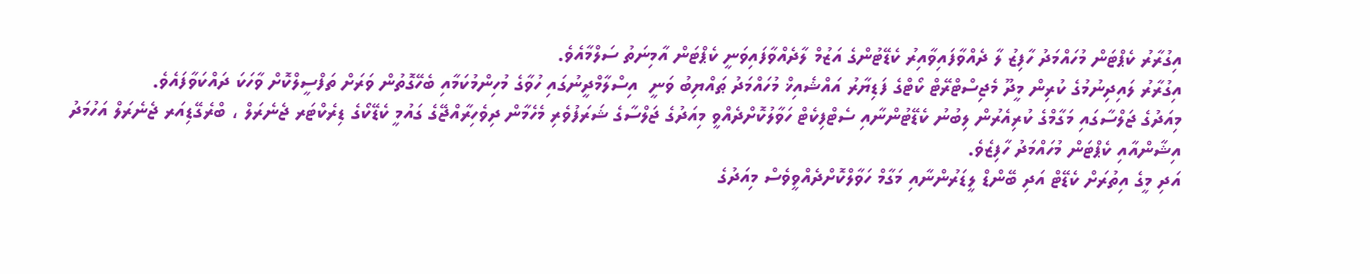އިގުރާރު ކެޕްޓަން މުހައްމަދު ހާފިޒު ލާ ދެއްވާފައިވާއިރު ކެޑޭޓުންގެ އަޒުމް ލާދެއްވާފައިވަނީ ކެޕްޓަން އާމިނަތު ސަލްމާއެވެ.
އިގުރާރު ލައިދިނުމުގެ ކުރިން މީދޫ މެޖިސްޓްރޭޓް ކޯޓްގެ ފަޑިޔާރު އައްޝެއިޚް މުހައްމަދު ޠައްޔިބު ވަނީ  އިސްލާމްދީނުގައި ހުވާގެ މުހިންމުކަމާއި ބެހޭގޮތުން ވަރަށް ތަފްސީލްކޮށް ވާހަކަ ދައްކަވާފައެވެ.
މިއަދުގެ ޖަލްސާގައި މަގާމްގެ ކުރިއެރުން ލިބުނު ކެޑޭޓުންނާއި ސެޓްފިކެޓް ހަވާލުކޮށްދެއްވީ މިއަދުގެ ޖަލްސާގެ ޝަރަފުވެރި މެހެމާން ދިވެހިރާއްޖޭގެ ގައުމީ ކެޑޭކޯގެ ޑިރެކްޓަރ ޖެނެރަލް ، ބްރެގޭޑިއަރ ޖެނެރަލް އަހުމަދު އިޝާންއާއި ކެޕްޓަން މުހައްމަދު ހާފިޒެވެ.
އަދި މީގެ އިތުރަށް ކެޑޭޓް އަދި ބޭންޑް ލީޑަރުންނާއި މަގާމް ހަވާލްކޮށްދެއްވީވެސް މިއަދުގެ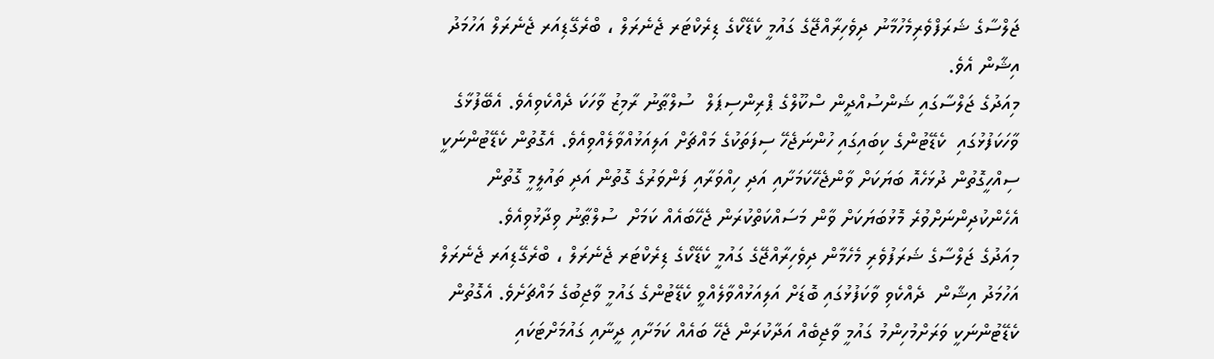ޖަލްސާގެ ޝަރަފްވެރިމެހުމާނު ދިވެހިރާއްޖޭގެ ގައުމީ ކެޑޭކޯގެ ޑިރެކްޓަރ ޖެނެރަލް ، ބްރެގޭޑިއަރ ޖެނެރަލް އަހުމަދު އިޝާން އެވެ.
މިއަދުގެ ޖަލްސާގައި ޝަންސުއްދީން ސްކޫލްގެ ޕްރިންސިޕަލް  ސުލްޠާނު ރާމިޒު ވާހަކަ ދެއްކެވިއެވެ. އެބޭފުޅާގެ ވާހަކަފުޅުގައި  ކެޑޭޓުންގެ ކިބައިގައި ހުންނަޖެހޭ ސިފަތަކުގެ މައްޗަށް އަލިއަޅުއްވާލެއްވިއެވެ. އެގޮތުން ކެޑޭޓުންނަކީ ސިއްހީގޮތުން ދުޅަހެއޮ ބަޔަކަށް ވާންޖެހޭކަމަށާއި އަދި ހިއްވަރާއި ފަންވަރުގެ ގޮތުން އަދި ތައުލީމީ ގޮތުން އެހެންކުދިންނަށްވުރެ މޮޅުބަޔަކަށް ވާން މަސައްކަތްކުރަން ޖެހޭބައެއް ކަމަށް  ސުލްޠާނު ވިދާޅުވިއެވެ.
މިއަދުގެ ޖަލްސާގެ ޝަރަފުވެރި މެހެމާން ދިވެހިރާއްޖޭގެ ގައުމީ ކެޑޭކޯގެ ޑިރެކްޓަރ ޖެނެރަލް ، ބްރެގޭޑިއަރ ޖެނެރަލް އަހުމަދު އިޝާން  ދެއްކެވި ވާކަފުޅުގައި ބޮޑަށް އަލިއަޅުއްވާލެއްވީ ކެޑޭޓުންގެ ގައުމީ ވާޖިބުގެ މައްޗަށެވެ. އެގޮތުން ކެޑޭޓުންނަކީ ވަރަށްމުހިންމު ގައުމީ ވާޖިބެއް އަދާކުރަން ޖެހޭ ބައެއް ކަމަށާއި ދީނާއި ގައުމަށްޓަކައި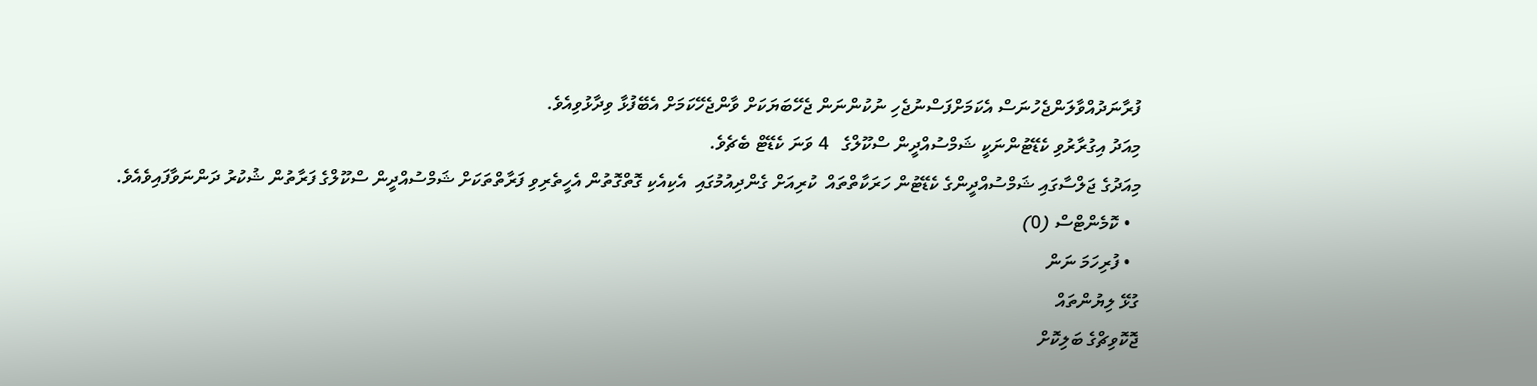ފުރާނަދުއްވާލަންޖެހުނަސް އެކަމަށްފަސްނުޖެހި ނުކުންނަން ޖެހޭބަޔަކަށް ވާންޖެހޭކަމަށް އެބޭފުޅާ ވިދާޅުވިއެވެ.
މިއަދު އިގުރާރުވި ކެޑޭޓުންނަކީ ޝަމްސުއްދީން ސްކޫލްގެ   4 ވަނަ ކެޑޭޓް ބެޗެވެ.
މިއަދުގެ ޖަލްސާގައި ޝަމްސުއްދީންގެ ކެޑޭޓުން ހަރަކާތްތައް  ކުރިއަށް ގެންދިއުމުގައި  އެކިއެކި ގޮތްގޮތުން އެހީތެރިވި ފަރާތްތަކަށް ޝަމްސުއްދީން ސްކޫލްގެ ފަރާތުން ޝުކުރު ދަންނަވާފައިވެއެވެ.
  • ކޮމެންޓްސް (0)
  • ފުރިހަމަ ނަން
ގުޅޭ ލިޔުންތައް
ޖޮކޮވިޗްގެ ބަލިކޮށް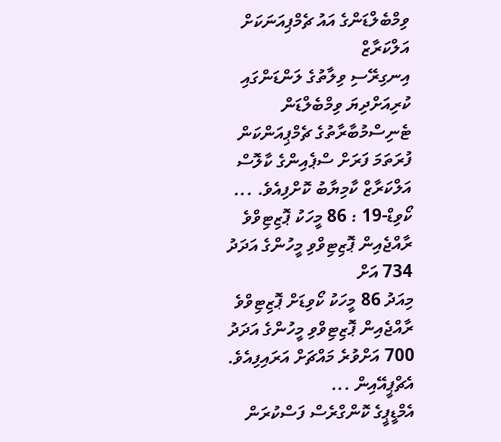ވިމްބެލްޑަންގެ އައު ޗެމްޕިއަނަކަށް އަލްކަރާޒް
އިނގިރޭސި ވިލާތުގެ ލަންޑަންގައި ކުރިއަށްދިޔަ ވިމްބެލްޑަން ޓެނިސްމުބާރާތުގެ ޗެމްޕިއަންކަން ފުރަތަމަ ފަރަށް ސްޕެއިންގެ ކާލޮސް އަލްކަރާޒް ކާމިޔާބު ކޮށްފިއެވެ. ...
ކޯވިޑް-19 : 86 މީހަކު ޕޮޒިޓިވްވެ ރާއްޖެއިން ޕޮޒިޓިވްވި މީހުންގެ އަދަދު 734 އަށް
މިއަދު 86 މީހަކު ކޯވިޑަށް ޕޮޒިޓިވްވެ ރާއްޖެއިން ޕޮޒިޓިވްވި މީހުންގެ އަދަދު 700 އަށްވުރެ މައްޗަށް އަރައިފިއެވެ. އެޗްޕީއޭއިން ...
އެމްޑީޕީގެ ކޮންގްރެސް ފަސްކުރަން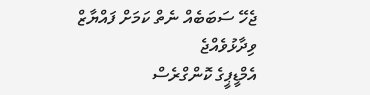ޖެހޭ ސަބަބެއް ނެތް ކަމަށް ފައްޔާޒް ވިދާޅުވެއްޖެ
އެމްޑީޕީގެ ކޮންގްރެސް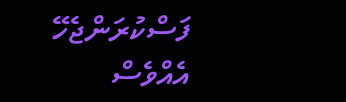ފަސްކުރަންޖެހޭ އެއްވެސް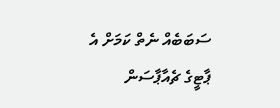ސަބަބެއް ނެތް ކަމަށް އެ ޕާޓީގެ ޗެއާޕާސަން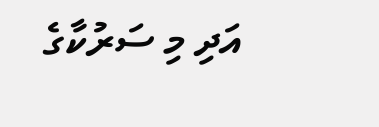އަދި މި ސަރުކާގެ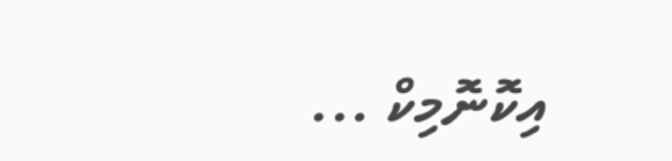އިކޮނޮމިކް ...